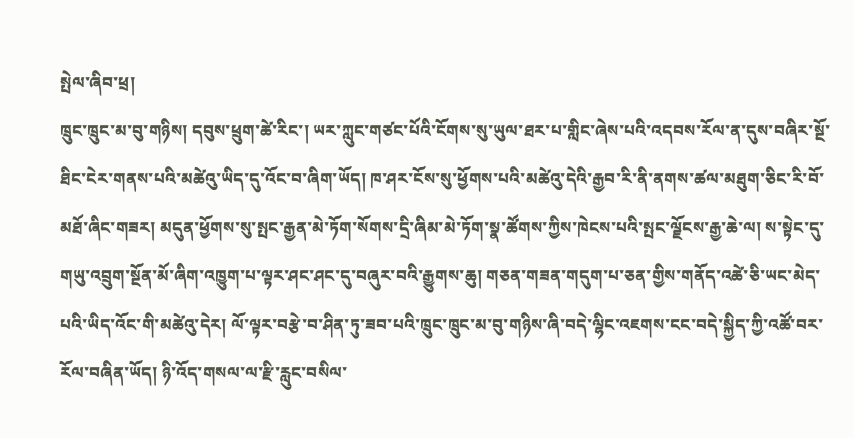སྤེལ་ཞིབ་ཕྲ།
ཁྲུང་ཁྲུང་མ་བུ་གཉིས། དབུས་ཕྲུག་ཚེ་རིང་། ཡར་ཀླུང་གཙང་པོའི་ངོགས་སུ་ཡུལ་ཐར་པ་གླིང་ཞེས་པའི་འདབས་རོལ་ན་དུས་བཞིར་སྔོ་ཐིང་ངེར་གནས་པའི་མཚེའུ་ཡིད་དུ་འོང་བ་ཞིག་ཡོད། ཁ་ཤར་ངོས་སུ་ཕྱོགས་པའི་མཚེའུ་དེའི་རྒྱབ་རི་ནི་ནགས་ཚལ་མཐུག་ཅིང་རི་བོ་མཐོ་ཞིང་གཟར། མདུན་ཕྱོགས་སུ་སྤང་རྒྱན་མེ་ཏོག་སོགས་དྲི་ཞིམ་མེ་ཏོག་སྣ་ཚོགས་ཀྱིས་ཁེངས་པའི་སྤང་ལྗོངས་རྒྱ་ཆེ་ལ། ས་སྟེང་དུ་གཡུ་འབྲུག་སྔོན་མོ་ཞིག་འཁྱུག་པ་ལྟར་ཤང་ཤང་དུ་བཞུར་བའི་རྒྱུགས་ཆུ། གཅན་གཟན་གདུག་པ་ཅན་གྱིས་གནོད་འཚེ་ཅི་ཡང་མེད་པའི་ཡིད་འོང་གི་མཚེའུ་དེར། ལོ་ལྟར་བརྩེ་བ་ཤིན་ཏུ་ཟབ་པའི་ཁྲུང་ཁྲུང་མ་བུ་གཉིས་ཞི་བདེ་ལྷིང་འཇགས་ངང་བདེ་སྐྱིད་ཀྱི་འཚོ་བར་རོལ་བཞིན་ཡོད། ཉི་འོད་གསལ་ལ་རྫི་རླུང་བསིལ་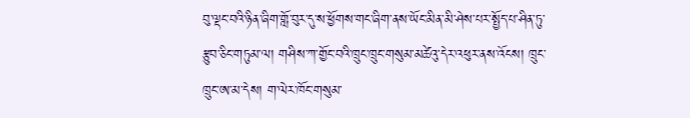བུ་ལྡང་བའི་ཉིན་ཞིག་གློ་བུར་དུ་ས་ཕྱོགས་གང་ཞིག་ནས་ཡོང་མིན་མི་ཤེས་པར་སྤྱོད་པ་ཤིན་ཏུ་རྩུབ་ཅིང་གཏུམ་ལ། གཤིས་ཀ་གྱོང་བའི་ཁྲུང་ཁྲུང་གསུམ་མཚེའུ་དེར་འཕུར་ནས་འོངས། ཁྲུང་ཁྲུང་ཨ་མ་དེས། ག་ལེར་ཁོང་གསུམ་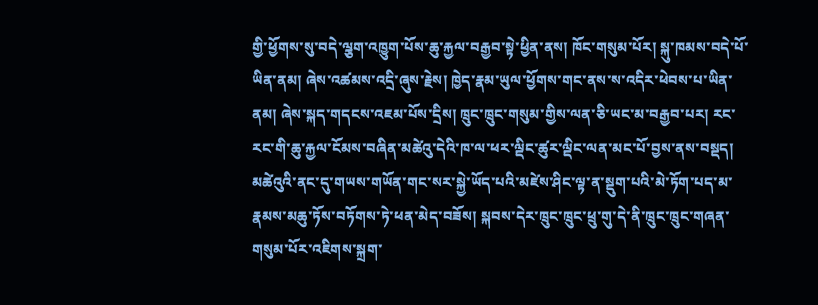གྱི་ཕྱོགས་སུ་བདེ་ལྕག་འཁྱུག་པོས་ཆུ་རྐྱལ་བརྒྱབ་སྟེ་ཕྱིན་ནས། ཁོང་གསུམ་པོར། སྐུ་ཁམས་བདེ་པོ་ཡིན་ནམ། ཞེས་འཚམས་འདྲི་ཞུས་རྗེས། ཁྱེད་རྣམ་ཡུལ་ཕྱོགས་གང་ནས་ས་འདིར་ཕེབས་པ་ཡིན་ནམ། ཞེས་སྐད་གདངས་འཇམ་པོས་དྲིས། ཁྲུང་ཁྲུང་གསུམ་གྱིས་ལན་ཅི་ཡང་མ་བརྒྱབ་པར། རང་རང་གི་ཆུ་རྐྱལ་ངོམས་བཞིན་མཚེའུ་དེའི་ཁ་ལ་ཕར་ལྡིང་ཚུར་ལྡིང་ལན་མང་པོ་བྱས་ནས་བསྡད། མཚེའུའི་ནང་དུ་གཡས་གཡོན་གང་སར་སྐྱེ་ཡོད་པའི་མཛེས་ཤིང་ལྟ་ན་སྡུག་པའི་མེ་ཏོག་པད་མ་རྣམས་མཆུ་ཏོས་བཏོགས་ཏེ་ཕན་མེད་བཟོས། སྐབས་དེར་ཁྲུང་ཁྲུང་ཕྲུ་གུ་དེ་ནི་ཁྲུང་ཁྲུང་གཞན་གསུམ་པོར་འཇིགས་སྐྲག་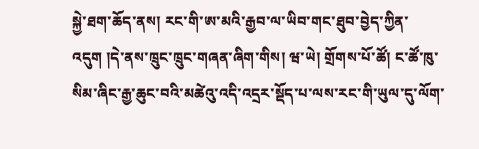སྐྱེ་ཐག་ཆོད་ནས། རང་གི་ཨ་མའི་རྒྱབ་ལ་ཡིབ་གང་ཐུབ་བྱེད་ཀྱིན་འདུག །དེ་ནས་ཁྲུང་ཁྲུང་གཞན་ཞིག་གིས། ཝ་ཡེ། གྲོགས་པོ་ཚོ། ང་ཚོ་ཁུ་སིམ་ཞིང་རྒྱ་ཆུང་བའི་མཚེའུ་འདི་འདྲར་སྡོད་པ་ལས་རང་གི་ཡུལ་དུ་ལོག་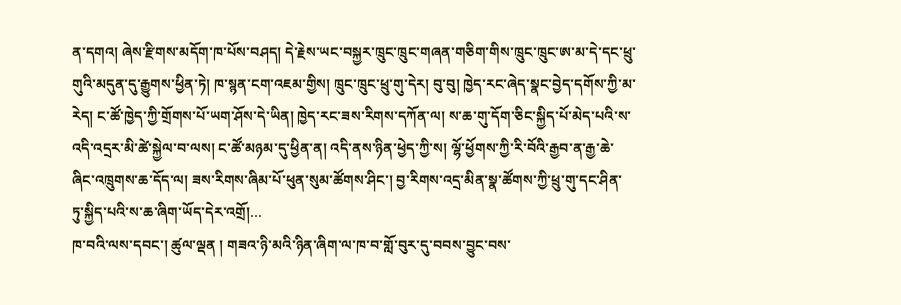ན་དགའ། ཞེས་རྫིགས་མདོག་ཁ་པོས་བཤད། དེ་རྗེས་ཡང་བསྐྱར་ཁྲུང་ཁྲུང་གཞན་གཅིག་གིས་ཁྲུང་ཁྲུང་ཨ་མ་དེ་དང་ཕྲུ་གུའི་མདུན་དུ་རྒྱུགས་ཕྱིན་ཏེ། ཁ་སྙན་ངག་འཇམ་གྱིས། ཁྲུང་ཁྲུང་ཕྲུ་གུ་དེར། བུ་བུ། ཁྱེད་རང་ཞེད་སྣང་བྱེད་དགོས་ཀྱི་མ་རེད། ང་ཚོ་ཁྱེད་ཀྱི་གྲོགས་པོ་ཡག་ཤོས་དེ་ཡིན། ཁྱེད་རང་ཟས་རིགས་དཀོན་ལ། ས་ཆ་གུ་དོག་ཅིང་སྐྱིད་པོ་མེད་པའི་ས་འདི་འདྲར་མི་ཚེ་སྐྱེལ་བ་ལས། ང་ཚོ་མཉམ་དུ་ཕྱིན་ན། འདི་ནས་ཉིན་ཕྱེད་ཀྱི་ས། ལྷོ་ཕྱོགས་ཀྱི་རི་བོའི་རྒྱབ་ན་རྒྱ་ཆེ་ཞིང་འཁྲུགས་ཆ་དོད་ལ། ཟས་རིགས་ཞིམ་པོ་ཕུན་སུམ་ཚོགས་ཤིང་། བྱ་རིགས་འདྲ་མིན་སྣ་ཚོགས་ཀྱི་ཕྲུ་གུ་དང་ཤིན་ཏུ་སྐྱིད་པའི་ས་ཆ་ཞིག་ཡོད་དེར་འགྲོ།…
ཁ་བའི་ལས་དབང་། ཚུལ་ལྡན ། གཟའ་ཉི་མའི་ཉིན་ཞིག་ལ་ཁ་བ་གློ་བུར་དུ་བབས་བྱུང་བས་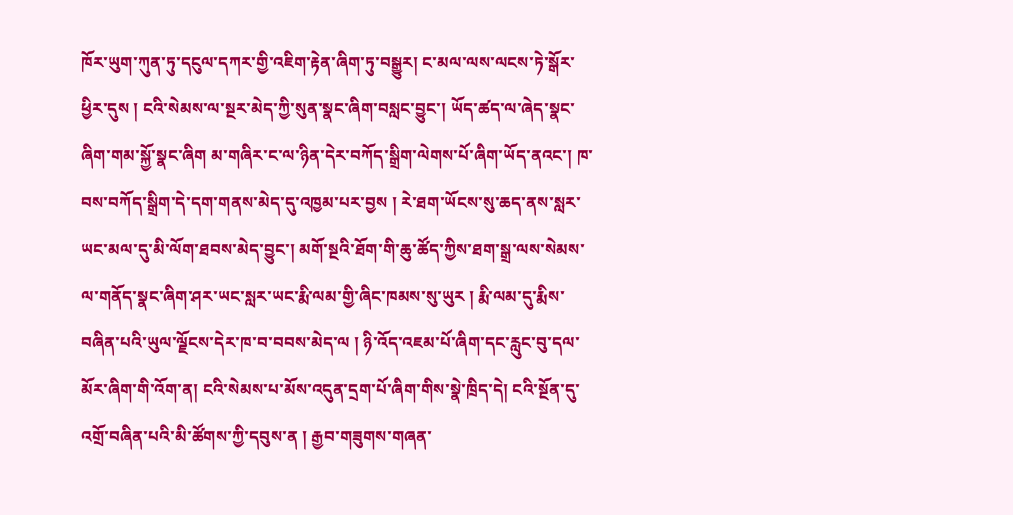ཁོར་ཡུག་ཀུན་ཏུ་དངུལ་དཀར་གྱི་འཇིག་རྟེན་ཞིག་ཏུ་བསྒྱུར། ང་མལ་ལས་ལངས་ཏེ་སྒོར་ཕྱིར་དུས ། ངའི་སེམས་ལ་སྔར་མེད་ཀྱི་སུན་སྣང་ཞིག་བསླང་བྱུང་། ཡོད་ཚད་ལ་ཞེད་སྣང་ཞིག་གམ་སྐྱོ་སྣང་ཞིག མ་གཞིར་ང་ལ་ཉིན་དེར་བཀོད་སྒྲིག་ལེགས་པོ་ཞིག་ཡོད་ནའང་། ཁ་བས་བཀོད་སྒྲིག་དེ་དག་གནས་མེད་དུ་འཁྱམ་པར་བྱས ། རེ་ཐག་ཡོངས་སུ་ཆད་ནས་སླར་ཡང་མལ་དུ་མི་ལོག་ཐབས་མེད་བྱུང་། མགོ་སྔའི་ཐོག་གི་ཆུ་ཚོད་ཀྱིས་ཐག་སྒྲ་ལས་སེམས་ལ་གནོད་སྣང་ཞིག་ཤར་ཡང་སླར་ཡང་རྨི་ལམ་གྱི་ཞིང་ཁམས་སུ་ཡུར ། རྨི་ལམ་དུ་རྨིས་བཞིན་པའི་ཡུལ་ལྗོངས་དེར་ཁ་བ་བབས་མེད་ལ ། ཉི་འོད་འཇམ་པོ་ཞིག་དང་རླུང་བུ་དལ་མོར་ཞིག་གི་འོག་ན། ངའི་སེམས་པ་མོས་འདུན་དྲག་པོ་ཞིག་གིས་སྣེ་ཁྲིད་དེ། ངའི་སྔོན་དུ་འགྲོ་བཞིན་པའི་མི་ཚོགས་ཀྱི་དབུས་ན ། རྒྱབ་གཟུགས་གཞན་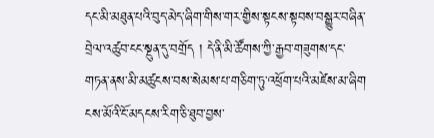དང་མི་མཐུན་པའི་བུད་མེད་ཞིག་གིས་གར་གྱིས་སྟངས་སྟབས་བསྒྱུར་བཞིན་བྲེལ་འཚུབ་ངང་སྔུན་དུ་བགྲོད ། དེ་ནི་མི་ཚོགས་ཀྱི་རྒྱབ་གཟུགས་དང་གཏན་ནས་མི་མཚུངས་བས་སེམས་པ་གཅིག་ཏུ་འཕྲོག་པའི་མཛེས་མ་ཞིག ངས་མོའི་ངོ་མདངས་རིག་ཅི་ཐུབ་བྱས་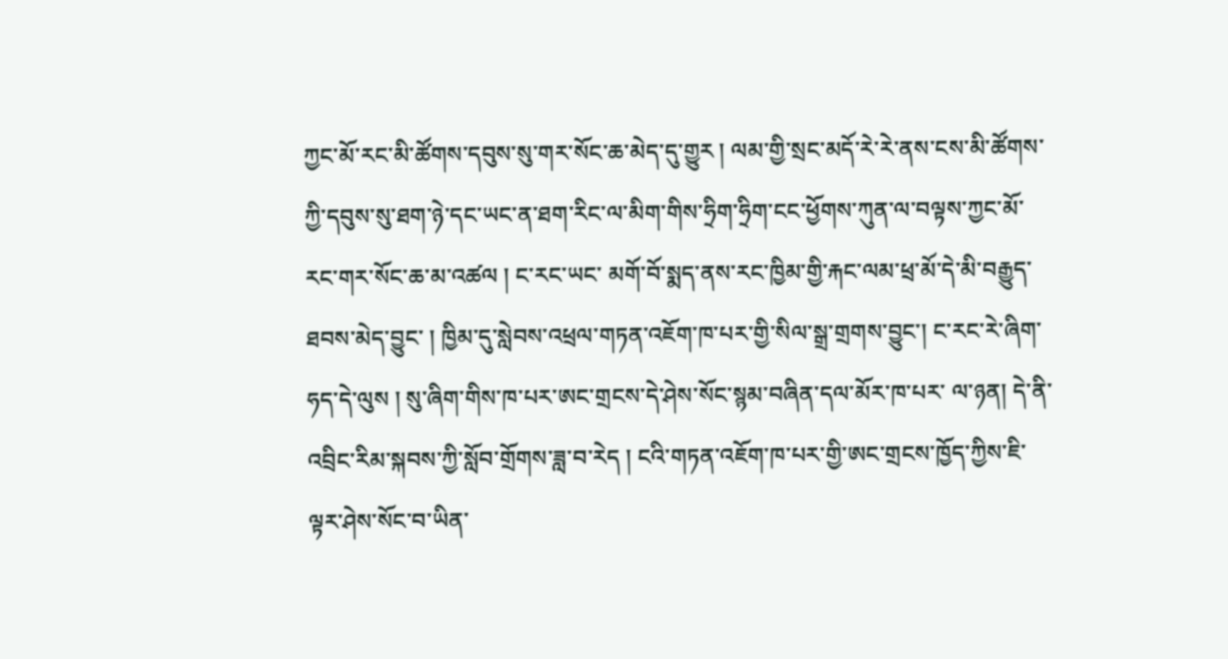ཀྱང་མོ་རང་མི་ཚོགས་དབུས་སུ་གར་སོང་ཆ་མེད་དུ་གྱུར ། ལམ་གྱི་སྲང་མདོ་རེ་རེ་ནས་ངས་མི་ཚོགས་ཀྱི་དབུས་སུ་ཐག་ཉེ་དང་ཡང་ན་ཐག་རིང་ལ་མིག་གིས་ཧྲིག་ཧྲིག་ངང་ཕྱོགས་ཀུན་ལ་བལྟས་ཀྱང་མོ་རང་གར་སོང་ཆ་མ་འཚལ ། ང་རང་ཡང་ མགོ་བོ་སྨད་ནས་རང་ཁྱིམ་གྱི་རྐང་ལམ་ཕྲ་མོ་དེ་མི་བརྒྱུད་ཐབས་མེད་བྱུང་ ། ཁྱིམ་དུ་སླེབས་འཕྲལ་གཏན་འཇོག་ཁ་པར་གྱི་སིལ་སྒྲ་གྲགས་བྱུང་། ང་རང་རེ་ཞིག་ཧད་དེ་ལུས ། སུ་ཞིག་གིས་ཁ་པར་ཨང་གྲངས་དེ་ཤེས་སོང་སྙམ་བཞིན་དལ་མོར་ཁ་པར་ ལ་ཉན། དེ་ནི་འབྲིང་རིམ་སྐབས་ཀྱི་སློབ་གྲོགས་ཟླ་བ་རེད ། ངའི་གཏན་འཇོག་ཁ་པར་གྱི་ཨང་གྲངས་ཁྱོད་ཀྱིས་ཇི་ལྟར་ཤེས་སོང་བ་ཡིན་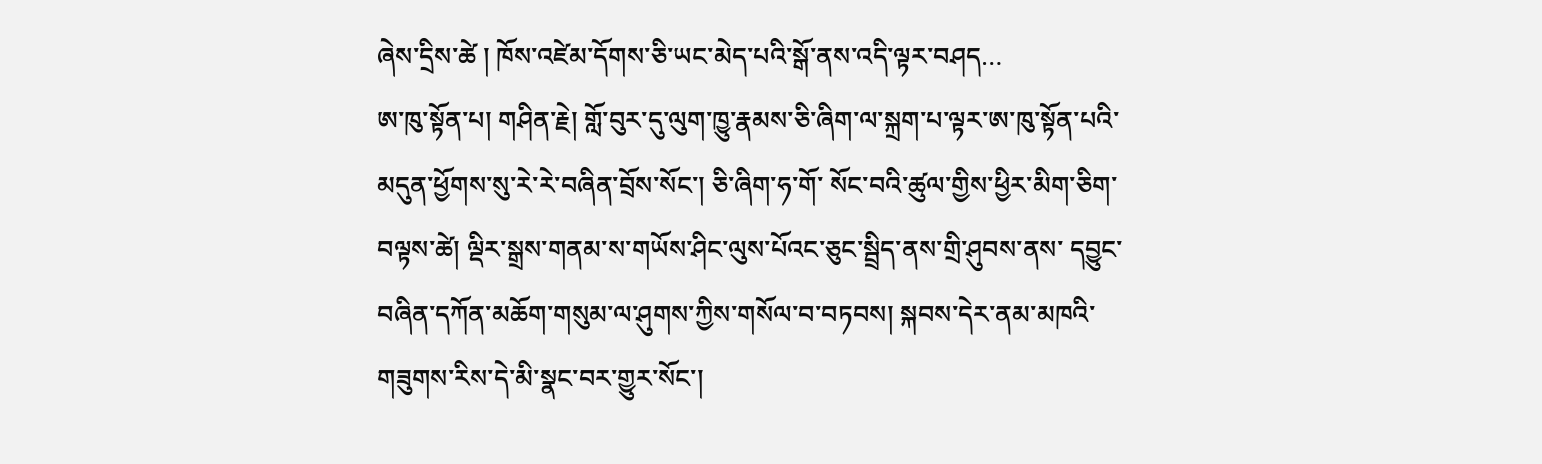ཞེས་དྲིས་ཚེ ། ཁོས་འཛེམ་དོགས་ཅི་ཡང་མེད་པའི་སྒོ་ནས་འདི་ལྟར་བཤད…
ཨ་ཁུ་སྟོན་པ། གཤིན་རྗེ། གློ་བུར་དུ་ལུག་ཁྱུ་རྣམས་ཅི་ཞིག་ལ་སྐྲག་པ་ལྟར་ཨ་ཁུ་སྟོན་པའི་མདུན་ཕྱོགས་སུ་རེ་རེ་བཞིན་བྲོས་སོང་། ཅི་ཞིག་ཧ་གོ་ སོང་བའི་ཚུལ་གྱིས་ཕྱིར་མིག་ཅིག་བལྟས་ཚེ། ལྡིར་སྒྲས་གནམ་ས་གཡོས་ཤིང་ལུས་པོའང་ཅུང་སྦྲིད་ནས་གྲི་ཤུབས་ནས་ དབྱུང་བཞིན་དཀོན་མཆོག་གསུམ་ལ་ཤུགས་ཀྱིས་གསོལ་བ་བཏབས། སྐབས་དེར་ནམ་མཁའི་གཟུགས་རིས་དེ་མི་སྣང་བར་གྱུར་སོང་།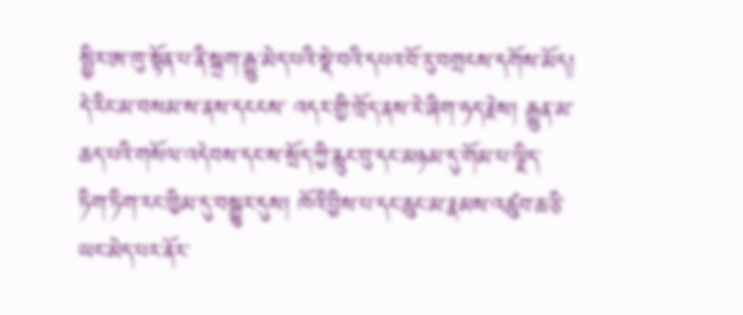སྤྱིར་ཨ་ཁུ་སྟོན་པ་ནི་སྐྲག་རྒྱུ་མེད་པའི་སྡེ་བའི་དཔའ་བོ་རུ་བགྲངས་དགོས་མོད། དེ་རིང་མ་བསམ་ས་ནས་དངངས་ འདར་གྱི་ཁྲོད་ནས་རེ་ཞིག་ཧད་རྗེས། རྒྱུན་མ་ཆད་པའི་གསོལ་འདེབས་དང་ས་སྲོད་ཀྱི་རླུང་བུ་དང་མཉམ་དུ་གོམ་པ་ལྗིད་ ཏིག་ཏིག་རང་ཁྱིམ་དུ་བསྒྱུར་དུས། ཁོའི་བྱིས་པ་དང་ཆུང་མ་རྣམས་འཚུབ་ཆ་ཅི་ཡང་མེད་པར་ནོར་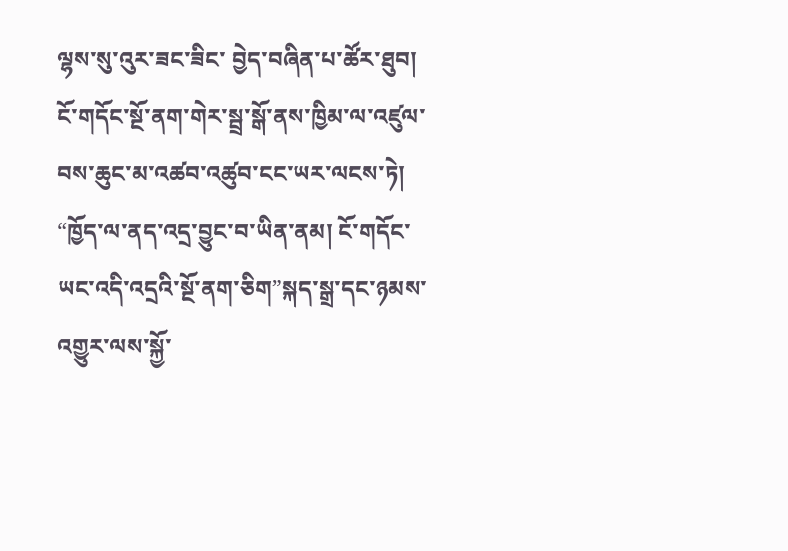ལྷས་སུ་འུར་ཟང་ཟིང་ བྱེད་བཞིན་པ་ཚོར་ཐུབ། ངོ་གདོང་སྔོ་ནག་གེར་སྦྲ་སྒོ་ནས་ཁྱིམ་ལ་འཛུལ་བས་ཆུང་མ་འཚབ་འཚུབ་ངང་ཡར་ལངས་ཏེ། “ཁྱོད་ལ་ནད་འདྲ་བྱུང་བ་ཡིན་ནམ། ངོ་གདོང་ཡང་འདི་འདྲའི་སྔོ་ནག་ཅིག”སྐད་སྒྲ་དང་ཉམས་འགྱུར་ལས་སྐྱོ་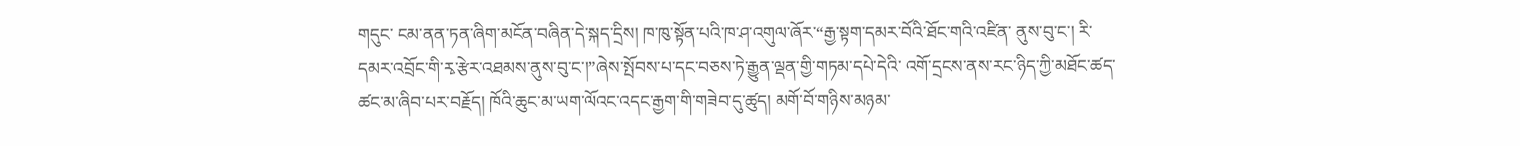གདུང་ ངམ་ནན་ཏན་ཞིག་མངོན་བཞིན་དེ་སྐད་དྲིས། ཁ་ཁུ་སྟོན་པའི་ཁ་ཤ་འགུལ་ཞོར་“རྒྱ་སྟག་དམར་བོའི་ཐོང་གའི་འཛིན་ ནུས་བུ་ང་། རི་དམར་འབྲོང་གི་རྭ་རྩེར་འཐམས་ནུས་བུ་ང་།”ཞེས་སྤོབས་པ་དང་བཅས་ཏེ་རྒྱུན་ལྡན་གྱི་གཏམ་དཔེ་དེའི་ འགོ་དྲངས་ནས་རང་ཉིད་ཀྱི་མཐོང་ཚད་ཚང་མ་ཞིབ་པར་བརྗོད། ཁོའི་ཆུང་མ་ཡག་ལོའང་འདང་རྒྱག་གི་གཟེབ་དུ་ཚུད། མགོ་བོ་གཉིས་མཉམ་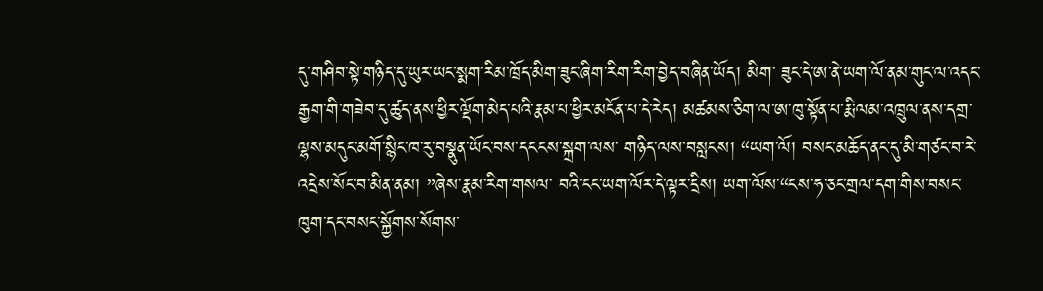དུ་གཤིབ་སྟེ་གཉིད་དུ་ཡུར་ཡང་སྨག་རིམ་ཁྲོད་མིག་ཟུང་ཞིག་རིག་རིག་བྱེད་བཞིན་ཡོད། མིག་ ཟུང་དེ་ཨ་ནེ་ཡག་ལོ་ནམ་གུང་ལ་འདང་རྒྱག་གི་གཟེབ་དུ་ཚུད་ནས་ཕྱིར་ལྡོག་མེད་པའི་རྣམ་པ་ཕྱིར་མངོན་པ་དེ་རེད། མཚམས་ཅིག་ལ་ཨ་ཁུ་སྟོན་པ་རྨི་ལམ་འཁྲུལ་ནས་དགྲ་ལྷས་མདུང་མགོ་སྙིང་ཁ་རུ་བསྣུན་ཡོང་བས་དངངས་སྐྲག་ལས་ གཉིད་ལས་བསླངས། “ཡག་ལོ། བསང་མཆོད་ནང་དུ་མི་གཙང་བ་རེ་འདྲེས་སོང་བ་མིན་ནམ། ”ཞེས་རྣམ་རིག་གསལ་ བའི་ངང་ཡག་ལོར་དེ་ལྟར་དྲིས། ཡག་ལོས་“ངས་ཧ་ཅང་གྲལ་དག་གིས་བསང་ཁུག་དང་བསང་སྐྱོགས་སོགས་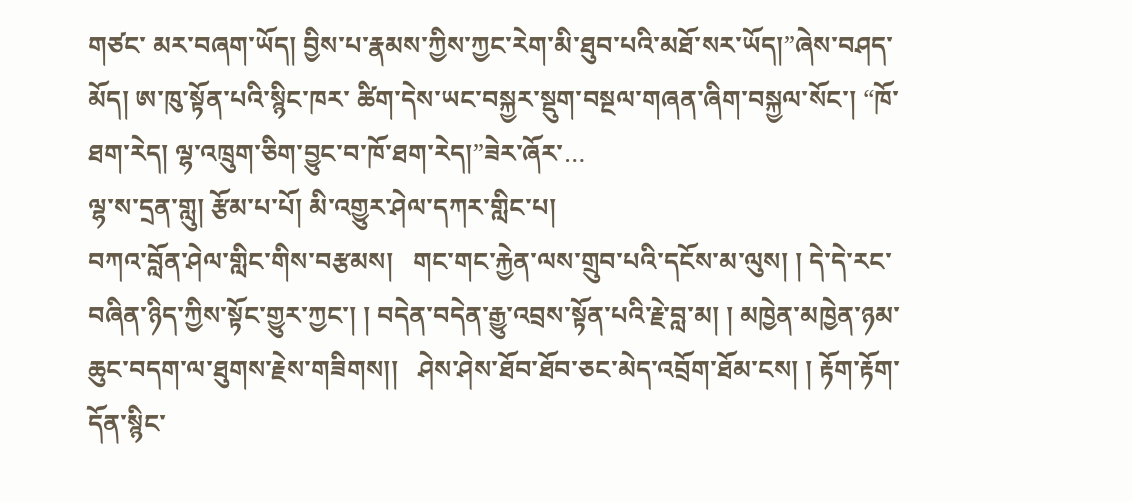གཙང་ མར་བཞག་ཡོད། བྱིས་པ་རྣམས་ཀྱིས་ཀྱང་རེག་མི་ཐུབ་པའི་མཐོ་སར་ཡོད།”ཞེས་བཤད་མོད། ཨ་ཁུ་སྟོན་པའི་སྙིང་ཁར་ ཚིག་དེས་ཡང་བསྐྱར་སྡུག་བསྔལ་གཞན་ཞིག་བསྐྱལ་སོང་། “ཁོ་ཐག་རེད། ལྷ་འཁྲུག་ཅིག་བྱུང་བ་ཁོ་ཐག་རེད།”ཟེར་ཞོར་…
ལྷ་ས་དྲན་གླུ། རྩོམ་པ་པོ། མི་འགྱུར་ཤེལ་དཀར་གླིང་པ།
བཀའ་བློན་ཤེལ་གླིང་གིས་བརྩམས།   གང་གང་རྐྱེན་ལས་གྲུབ་པའི་དངོས་མ་ལུས། ། དེ་དེ་རང་བཞིན་ཉིད་ཀྱིས་སྟོང་གྱུར་ཀྱང་། ། བདེན་བདེན་རྒྱུ་འབྲས་སྟོན་པའི་རྗེ་བླ་མ། ། མཁྱེན་མཁྱེན་ཉམ་ཆུང་བདག་ལ་ཐུགས་རྗེས་གཟིགས།།   ཤེས་ཤེས་ཐོབ་ཐོབ་ཅང་མེད་འབྲོག་ཐོམ་ངས། ། རྟོག་རྟོག་དོན་སྙིང་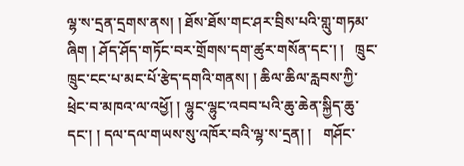ལྷ་ས་དྲན་དྲགས་ནས། ། ཐོས་ཐོས་གང་ཤར་བྲིས་པའི་གླུ་གཏམ་ཞིག ། ཤོད་ཤོད་གཏོང་བར་གྲོགས་དག་ཚུར་གསོན་དང་། །   ཁྲུང་ཁྲུང་ངང་པ་མང་པོ་རྩེད་དགའི་གནས། ། ཆིལ་ཆིལ་རླབས་ཀྱི་ཕྲེང་བ་མཁའ་ལ་འཕྱོ། ། ལྷུང་ལྷུང་འབབ་པའི་ཆུ་ཆེན་སྐྱིད་ཆུ་དང་། ། དལ་དལ་གཡས་སུ་འཁོར་བའི་ལྷ་ས་དྲན། །   གཤོང་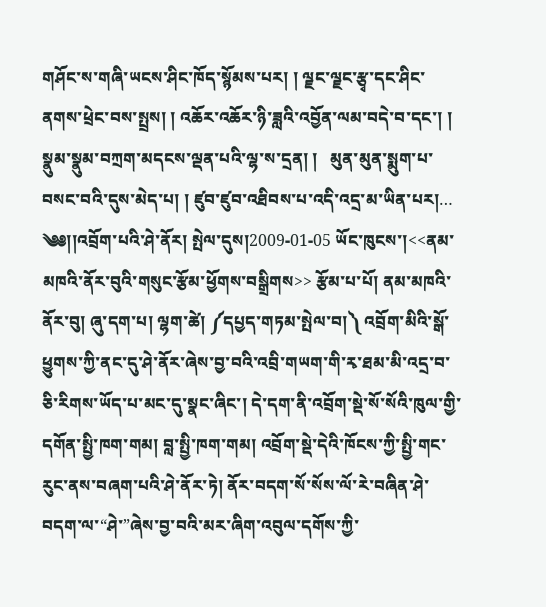གཤོང་ས་གཞི་ཡངས་ཤིང་ཁོད་སྙོམས་པར། ། ལྗང་ལྗང་རྩྭ་དང་ཤིང་ནགས་ཕྲེང་བས་སྤྲས། ། འཆོར་འཆོར་ཉི་ཟླའི་འབྱོན་ལམ་བདེ་བ་དང་། ། སྣུམ་སྣུམ་བཀྲག་མདངས་ལྡན་པའི་ལྷ་ས་དྲན། །   མུན་མུན་སྨུག་པ་བསང་བའི་དུས་མེད་པ། ། ཛུབ་ཛུབ་འཐིབས་པ་འདི་འདྲ་མ་ཡིན་པར།…
༄༅།།འབྲོག་པའི་ཤེ་ནོར། སྤེལ་དུས།2009-01-05 ཡོང་ཁུངས་།<<ནམ་མཁའི་ནོར་བུའི་གསུང་རྩོམ་ཕྱོགས་བསྒྲིགས>> རྩོམ་པ་པོ། ནམ་མཁའི་ནོར་བུ། ཞུ་དག་པ། ལྷག་ཚེ། ༼དཔྱད་གཏམ་སྤེལ་བ།༽ འབྲོག་མིའི་སྒོ་ཕྱུགས་ཀྱི་ནང་དུ་ཤེ་ནོར་ཞེས་བྱ་བའི་འབྲི་གཡག་གི་རྭ་ཐམ་མི་འདྲ་བ་ཅི་རིགས་ཡོད་པ་མང་དུ་སྣང་ཞིང་། དེ་དག་ནི་འབྲོག་སྡེ་སོ་སོའི་ཁུལ་གྱི་དགོན་སྤྱི་ཁག་གམ། བླ་སྤྱི་ཁག་གམ། འབྲོག་སྡེ་དེའི་ཁོངས་ཀྱི་སྤྱི་གང་རུང་ནས་བཞག་པའི་ཤེ་ནོར་ཏེ། ནོར་བདག་སོ་སོས་ལོ་རེ་བཞིན་ཤེ་བདག་ལ་“ཤེ་”ཞེས་བྱ་བའི་མར་ཞིག་འབུལ་དགོས་ཀྱི་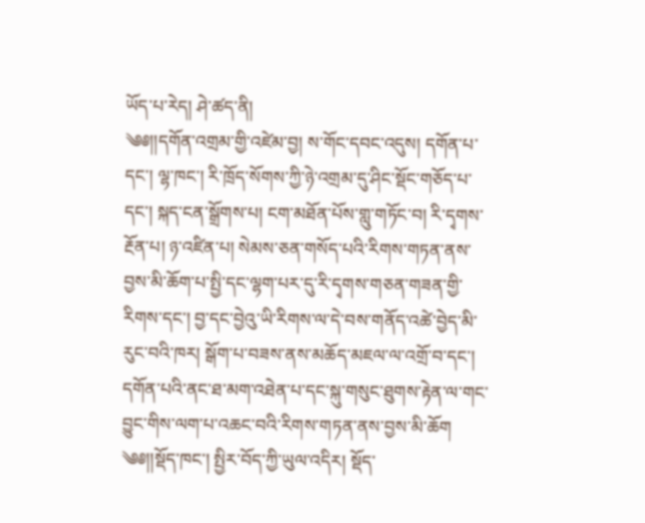ཡོད་པ་རེད། ཤེ་ཚད་ནི།
༄༅།།དགོན་འགྲམ་གྱི་འཛེམ་བྱ། ས་གོང་དབང་འདུས། དགོན་པ་དང་། ལྷ་ཁང་། རི་ཁྲོད་སོགས་ཀྱི་ཉེ་འགྲམ་དུ་ཤིང་སྡོང་གཅོད་པ་དང་། སྐད་ངན་སྒྲོགས་པ། ངག་མཐོན་པོས་གླུ་གཏོང་བ། རི་དྭགས་རྔོན་པ། ཉ་འཛིན་པ། སེམས་ཅན་གསོད་པའི་རིགས་གཏན་ནས་བྱས་མི་ཆོག་པ་སྤྱི་དང་ལྷག་པར་དུ་རི་དྭགས་གཅན་གཟན་གྱི་རིགས་དང་། བྱ་དང་བྱེའུ་ཡི་རིགས་ལ་དེ་བས་གནོད་འཚེ་བྱེད་མི་རུང་བའི་ཁར། སྒོག་པ་བཟས་ནས་མཆོད་མཇལ་ལ་འགྲོ་བ་དང་། དགོན་པའི་ནང་ཐ་མག་འཐེན་པ་དང་སྐུ་གསུང་ཐུགས་རྟེན་ལ་གང་བྱུང་གིས་ལག་པ་འཆང་བའི་རིགས་གཏན་ནས་བྱས་མི་ཆོག
༄༅།།སྡོད་ཁང་། སྤྱིར་བོད་ཀྱི་ཡུལ་འདིར། སྡོད་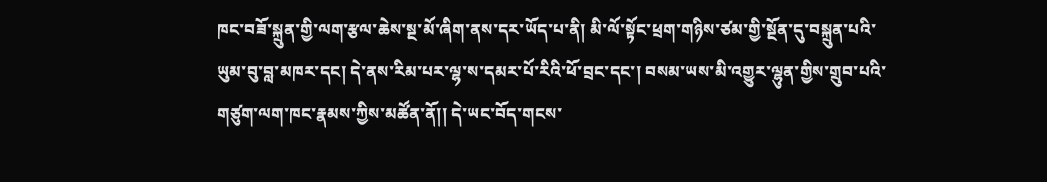ཁང་བཟོ་སྐྲུན་གྱི་ལག་རྩལ་ཆེས་སྔ་མོ་ཞིག་ནས་དར་ཡོད་པ་ནི། མི་ལོ་སྟོང་ཕྲག་གཉིས་ཙམ་གྱི་སྔོན་དུ་བསྐྲུན་པའི་ཡུམ་བུ་བླ་མཁར་དང། དེ་ནས་རིམ་པར་ལྷ་ས་དམར་པོ་རིའི་ཕོ་བྲང་དང་། བསམ་ཡས་མི་འགྱུར་ལྷུན་གྱིས་གྲུབ་པའི་གཙུག་ལག་ཁང་རྣམས་ཀྱིས་མཚོན་ནོ།། དེ་ཡང་བོད་གངས་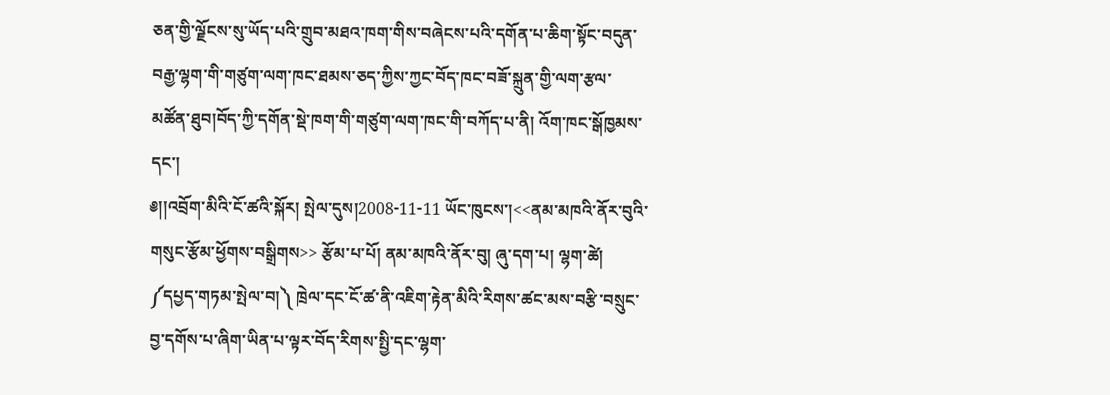ཅན་གྱི་ལྗོངས་སུ་ཡོད་པའི་གྲུབ་མཐའ་ཁག་གིས་བཞེངས་པའི་དགོན་པ་ཆིག་སྟོང་བདུན་བརྒྱ་ལྷག་གི་གཙུག་ལག་ཁང་ཐམས་ཅད་ཀྱིས་ཀྱང་བོད་ཁང་བཟོ་སྐྲུན་གྱི་ལག་རྩལ་མཚོན་ཐུབ།བོད་ཀྱི་དགོན་སྡེ་ཁག་གི་གཙུག་ལག་ཁང་གི་བཀོད་པ་ནི། འོག་ཁང་སྒོཁྱམས་དང་།
༅།།འབྲོག་མིའི་ངོ་ཚའི་སྐོར། སྤེལ་དུས།2008-11-11 ཡོང་ཁུངས་།<<ནམ་མཁའི་ནོར་བུའི་གསུང་རྩོམ་ཕྱོགས་བསྒྲིགས>> རྩོམ་པ་པོ། ནམ་མཁའི་ནོར་བུ། ཞུ་དག་པ། ལྷག་ཚེ། ༼དཔྱད་གཏམ་སྤེལ་བ།༽ ཁྲེལ་དང་ངོ་ཚ་ནི་འཇིག་རྟེན་མིའི་རིགས་ཚང་མས་བརྩི་བསྲུང་བྱ་དགོས་པ་ཞིག་ཡིན་པ་ལྟར་བོད་རིགས་སྤྱི་དང་ལྷག་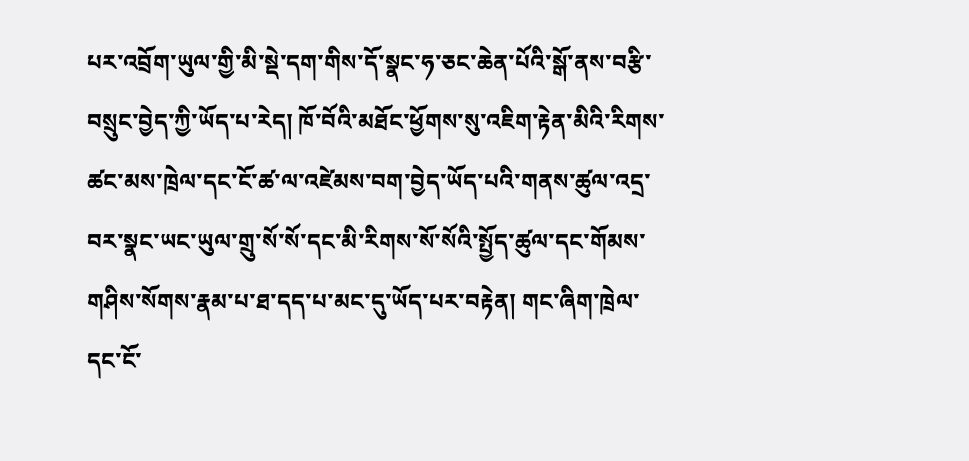པར་འབྲོག་ཡུལ་གྱི་མི་སྡེ་དག་གིས་དོ་སྣང་ཧ་ཅང་ཆེན་པོའི་སྒོ་ནས་བརྩི་བསྲུང་བྱེད་ཀྱི་ཡོད་པ་རེད། ཁོ་བོའི་མཐོང་ཕྱོགས་སུ་འཇིག་རྟེན་མིའི་རིགས་ཚང་མས་ཁྲེལ་དང་ངོ་ཚ་ལ་འཛེམས་བག་བྱེད་ཡོད་པའི་གནས་ཚུལ་འདྲ་བར་སྣང་ཡང་ཡུལ་གྲུ་སོ་སོ་དང་མི་རིགས་སོ་སོའི་སྤྱོད་ཚུལ་དང་གོམས་གཤིས་སོགས་རྣམ་པ་ཐ་དད་པ་མང་དུ་ཡོད་པར་བརྟེན། གང་ཞིག་ཁྲེལ་དང་ངོ་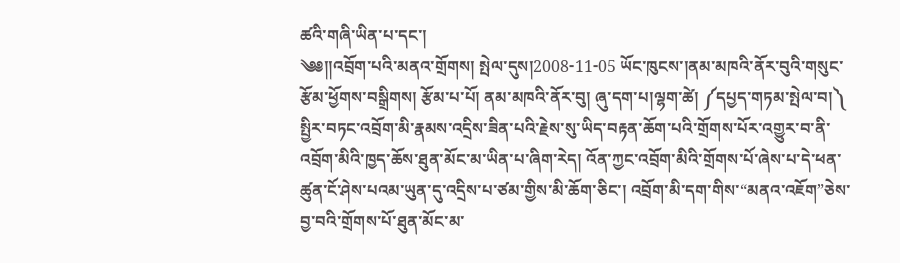ཚའི་གཞི་ཡིན་པ་དང་།
༄༅།།འབྲོག་པའི་མནའ་གྲོགས། སྤེལ་དུས།2008-11-05 ཡོང་ཁུངས་།ནམ་མཁའི་ནོར་བུའི་གསུང་རྩོམ་ཕྱོགས་བསྒྲིགས། རྩོམ་པ་པོ། ནམ་མཁའི་ནོར་བུ། ཞུ་དག་པ།ལྷག་ཚེ། ༼དཔྱད་གཏམ་སྤེལ་བ།༽ སྤྱིར་བཏང་འབྲོག་མི་རྣམས་འདྲིས་ཟིན་པའི་རྗེས་སུ་ཡིད་བརྟན་ཆོག་པའི་གྲོགས་པོར་འགྱུར་བ་ནི་འབྲོག་མིའི་ཁྱད་ཆོས་ཐུན་མོང་མ་ཡིན་པ་ཞིག་རེད། འོན་ཀྱང་འབྲོག་མིའི་གྲོགས་པོ་ཞེས་པ་དེ་ཕན་ཚུན་ངོ་ཤེས་པའམ་ཡུན་དུ་འདྲིས་པ་ཙམ་གྱིས་མི་ཆོག་ཅིང་། འབྲོག་མི་དག་གིས་“མནའ་འཇོག”ཅེས་བྱ་བའི་གྲོགས་པོ་ཐུན་མོང་མ་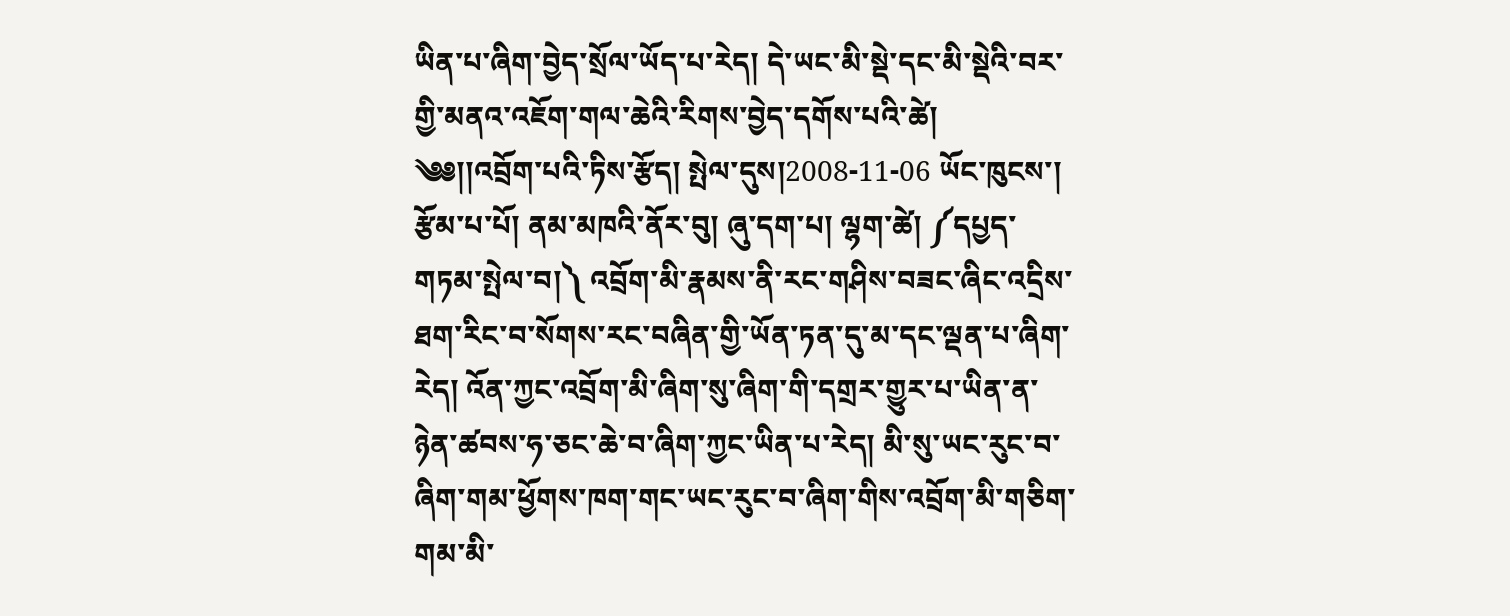ཡིན་པ་ཞིག་བྱེད་སྲོལ་ཡོད་པ་རེད། དེ་ཡང་མི་སྡེ་དང་མི་སྡེའི་བར་གྱི་མནའ་འཇོག་གལ་ཆེའི་རིགས་བྱེད་དགོས་པའི་ཚེ།
༄༅།།འབྲོག་པའི་ཏིས་རྩོད། སྤེལ་དུས།2008-11-06 ཡོང་ཁུངས་། རྩོམ་པ་པོ། ནམ་མཁའི་ནོར་བུ། ཞུ་དག་པ། ལྷག་ཚེ། ༼དཔྱད་གཏམ་སྤེལ་བ།༽ འབྲོག་མི་རྣམས་ནི་རང་གཤིས་བཟང་ཞིང་འདྲིས་ཐག་རིང་བ་སོགས་རང་བཞིན་གྱི་ཡོན་ཏན་དུ་མ་དང་ལྡན་པ་ཞིག་རེད། འོན་ཀྱང་འབྲོག་མི་ཞིག་སུ་ཞིག་གི་དགྲར་གྱུར་པ་ཡིན་ན་ཉེན་ཚབས་ཧ་ཅང་ཆེ་བ་ཞིག་ཀྱང་ཡིན་པ་རེད། མི་སུ་ཡང་རུང་བ་ཞིག་གམ་ཕྱོགས་ཁག་གང་ཡང་རུང་བ་ཞིག་གིས་འབྲོག་མི་གཅིག་གམ་མི་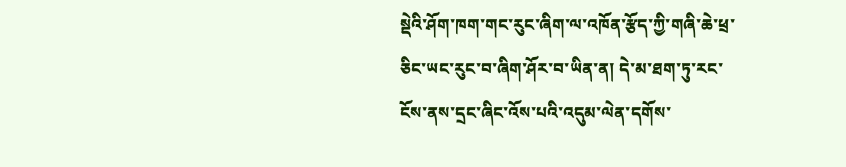སྡེའི་ཤོག་ཁག་གང་རུང་ཞིག་ལ་འཁོན་རྩོད་ཀྱི་གཞི་ཆེ་ཕྲ་ཅིང་ཡང་རུང་བ་ཞིག་ཤོར་བ་ཡིན་ན། དེ་མ་ཐག་ཏུ་རང་ངོས་ནས་དྲང་ཞིང་འོས་པའི་འདུམ་ལེན་དགོས་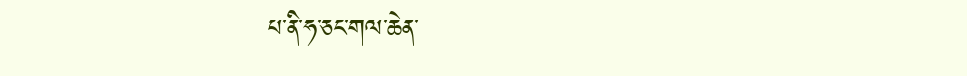པ་ནི་ཧ་ཅང་གལ་ཆེན་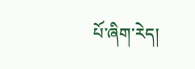པོ་ཞིག་རེད།